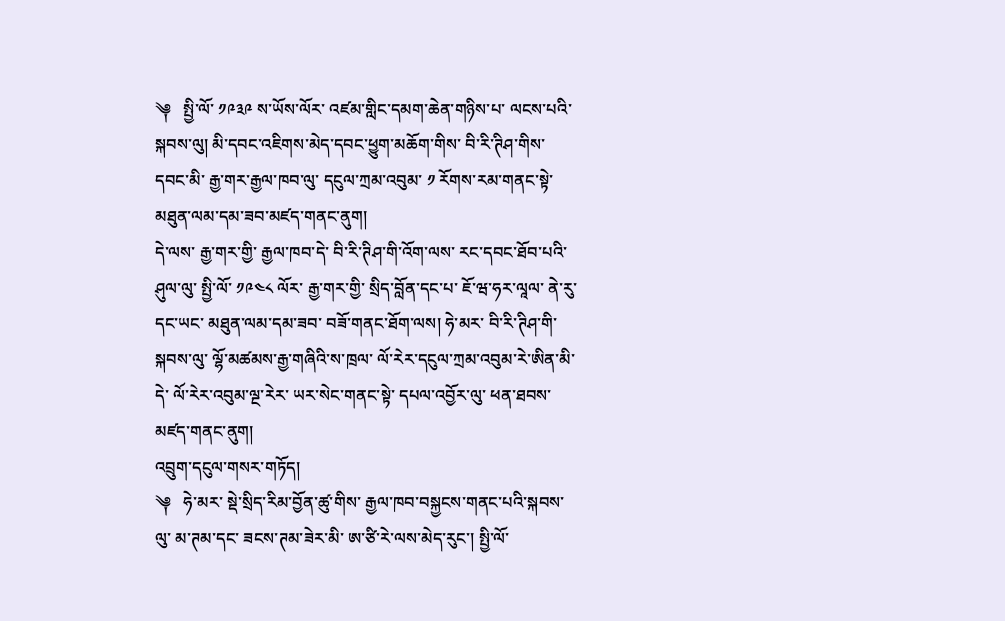༆   སྤྱི་ལོ་ ༡༩༣༩ ས་ཡོས་ལོར་ འཛམ་གླིང་དམག་ཆེན་གཉིས་པ་ ལངས་པའི་སྐབས་ལུ། མི་དབང་འཇིགས་མེད་དབང་ཕྱུག་མཆོག་གིས་ བི་རི་ཊིཤ་གིས་དབང་མི་ རྒྱ་གར་རྒྱལ་ཁབ་ལུ་ དངུལ་ཀྲམ་འབུམ་ ༡ རོགས་རམ་གནང་སྟེ་ མཐུན་ལམ་དམ་ཟབ་མཛད་གནང་ནུག།
དེ་ལས་ རྒྱ་གར་གྱི་ རྒྱལ་ཁབ་དེ་ བི་རི་ཊིཤ་གི་འོག་ལས་ རང་དབང་ཐོབ་པའི་ཤུལ་ལུ་ སྤྱི་ལོ་ ༡༩༤༨ ལོར་ རྒྱ་གར་གྱི་ སྲིད་བློན་དང་པ་ ཇོ་ཝ་ཧར་ལཱལ་ ནེ་རུ་དང་ཡང་ མཐུན་ལམ་དམ་ཟབ་ བཟོ་གནང་ཐོག་ལས། ཧེ་མར་ བི་རི་ཊིཤ་གི་སྐབས་ལུ་ ལྷོ་མཚམས་རྒྱ་གཞིའི་ས་ཁྲལ་ ལོ་རེར་དངུལ་ཀྲམ་འབུམ་རེ་ཨིན་མི་དེ་ ལོ་རེར་འབུམ་ལྔ་རེར་ ཡར་སེང་གནང་སྟེ་ དཔལ་འབྱོར་ལུ་ ཕན་ཐབས་མཛད་གནང་ནུག།
འབྲུག་དངུལ་གསར་གཏོད།
༆   ཧེ་མར་ སྡེ་སྲིད་རིམ་བྱོན་ཚུ་གིས་ རྒྱལ་ཁབ་བསྐྱངས་གནང་པའི་སྐབས་ལུ་ མ་ཊམ་དང་ ཟངས་ཊམ་ཟེར་མི་ ཨ་ཙི་རེ་ལས་མེད་རུང་། སྤྱི་ལོ་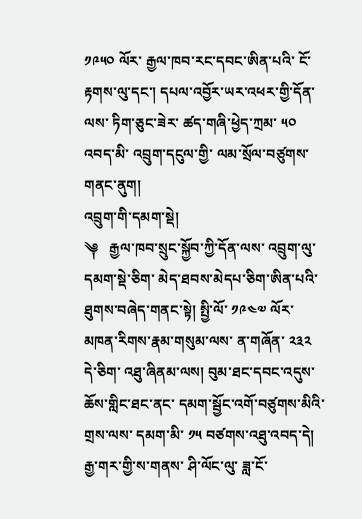༡༩༥༠ ལོར་ རྒྱལ་ཁབ་རང་དབང་ཨིན་པའི་ ངོ་རྟགས་ལུ་དང་། དཔལ་འབྱོར་ཡར་འཕར་གྱི་དོན་ལས་ ཏིག་ཅུང་ཟེར་ ཚད་གཞི་ཕྱེད་ཀྲམ་ ༥༠ འབད་མི་ འབྲུག་དངུལ་གྱི་ ལམ་སྲོལ་བཙུགས་གནང་ནུག།
འབྲུག་གི་དམག་སྡེ།
༆   རྒྱལ་ཁབ་སྲུང་སྐྱོབ་ཀྱི་དོན་ལས་ འབྲུག་ལུ་ དམག་སྡེ་ཅིག་ མེད་ཐབས་མེདཔ་ཅིག་ཨིན་པའི་ ཐུགས་བཞེད་གནང་སྟེ། སྤྱི་ལོ་ ༡༩༤༧ ལོར་ མཁན་རིགས་རྣམ་གསུམ་ལས་ ན་གཞོན་ ༢༣༢ དེ་ཅིག་ འཐུ་ཞིནམ་ལས། བུམ་ཐང་དབང་འདུས་ཆོས་གླིང་ཐང་ནང་ དམག་སྦྱོང་འགོ་བཙུགས་མིའི་གྲས་ལས་ དམག་མི་ ༡༥ བཙགས་འཐུ་འབད་དེ། རྒྱ་གར་གྱི་ས་གནས་ ཤི་ལོང་ལུ་ ཟླ་ངོ་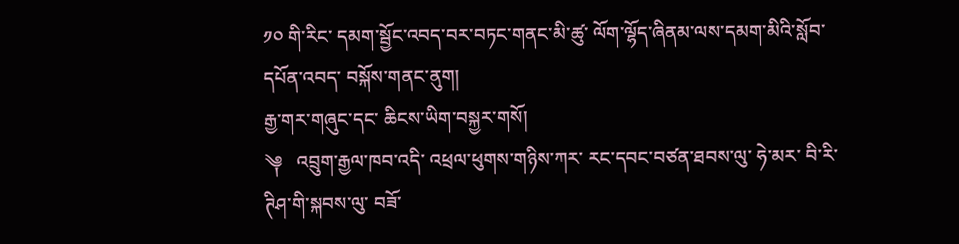༡༠ གི་རིང་ དམག་སྦྱོང་འབད་བར་བཏང་གནང་མི་ཚུ་ ལོག་ལྷོད་ཞིནམ་ལས་དམག་མིའི་སློབ་དཔོན་འབད་ བསྐོས་གནང་ནུག།
རྒྱ་གར་གཞུང་དང་ ཆིངས་ཡིག་བསྐྱར་གསོ།
༆   འབྲུག་རྒྱལ་ཁབ་འདི་ འཕྲལ་ཕུགས་གཉིས་ཀར་ རང་དབང་བཙན་ཐབས་ལུ་ ཧེ་མར་ བི་རི་ཊིཤ་གི་སྐབས་ལུ་ བཟོ་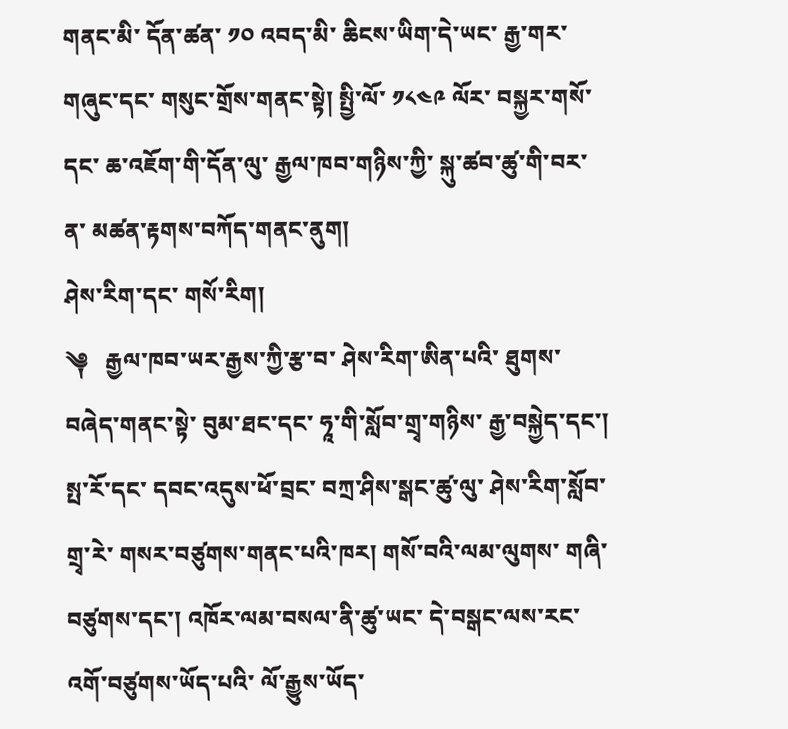གནང་མི་ དོན་ཚན་ ༡༠ འབད་མི་ ཆིངས་ཡིག་དེ་ཡང་ རྒྱ་གར་གཞུང་དང་ གསུང་གྲོས་གནང་སྟེ། སྤྱི་ལོ་ ༡༨༤༩ ལོར་ བསྐྱར་གསོ་དང་ ཆ་འཇོག་གི་དོན་ལུ་ རྒྱལ་ཁབ་གཉིས་ཀྱི་ སྐུ་ཚབ་ཚུ་གི་བར་ན་ མཚན་རྟགས་བཀོད་གནང་ནུག།
ཤེས་རིག་དང་ གསོ་རིག།
༆   རྒྱལ་ཁབ་ཡར་རྒྱས་ཀྱི་རྩ་བ་ ཤེས་རིག་ཨིན་པའི་ ཐུགས་བཞེད་གནང་སྟེ་ བུམ་ཐང་དང་ ཧཱ་གི་སློབ་གྲྭ་གཉིས་ རྒྱ་བསྐྱེད་དང་། སྤ་རོ་དང་ དབང་འདུས་ཕོ་བྲང་ བཀྲ་ཤིས་སྒང་ཚུ་ལུ་ ཤེས་རིག་སློབ་གྲྭ་རེ་ གསར་བཙུགས་གནང་པའི་ཁར། གསོ་བའི་ལམ་ལུགས་ གཞི་བཙུགས་དང་། འཁོར་ལམ་བསལ་ནི་ཚུ་ཡང་ དེ་བསྒང་ལས་རང་ འགོ་བཙུགས་ཡོད་པའི་ ལོ་རྒྱུས་ཡོད་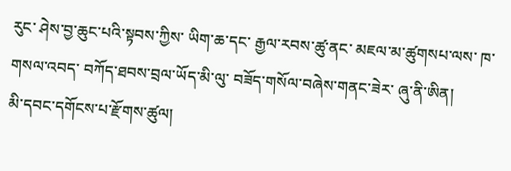རུང་ ཤེས་བྱ་ཆུང་པའི་སྟབས་ཀྱིས་ ཡིག་ཆ་དང་ རྒྱལ་རབས་ཚུ་ནང་ མཇལ་མ་ཚུགསཔ་ལས་ ཁ་གསལ་འབད་ བཀོད་ཐབས་བྲལ་ཡོད་མི་ལུ་ བཟོད་གསོལ་བཞེས་གནང་ཟེར་ ཞུ་ནི་ཨིན།
མི་དབང་དགོངས་པ་རྫོགས་ཚུལ།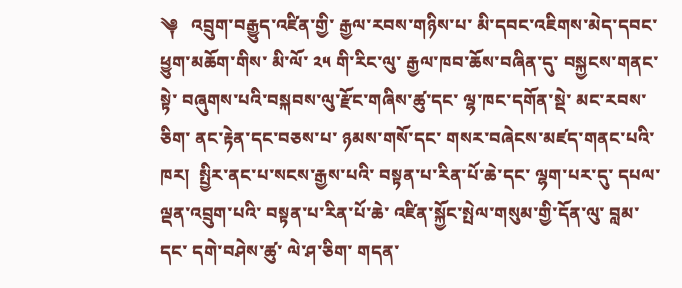༆   འབྲུག་བརྒྱུད་འཛིན་གྱི་ རྒྱལ་རབས་གཉིས་པ་ མི་དབང་འཇིགས་མེད་དབང་ཕྱུག་མཆོག་གིས་ མི་ལོ་ ༢༥ གི་རིང་ལུ་ རྒྱལ་ཁབ་ཆོས་བཞིན་དུ་ བསྐྱངས་གནང་སྟེ་ བཞུགས་པའི་བསྐབས་ལུ་རྫོང་གཞིས་ཚུ་དང་ ལྷ་ཁང་དགོན་སྡེ་ མང་རབས་ཅིག་ ནང་རྟེན་དང་བཅས་པ་ ཉམས་གསོ་དང་ གསར་བཞེངས་མཛད་གནང་པའི་ཁར།  སྤྱིར་ནང་པ་སངས་རྒྱས་པའི་ བསྟན་པ་རིན་པོ་ཆེ་དང་ ལྷག་པར་དུ་ དཔལ་ལྡན་འབྲུག་པའི་ བསྟན་པ་རིན་པོ་ཆེ་ འཛིན་སྐྱོང་སྤེལ་གསུམ་གྱི་དོན་ལུ་ བླམ་དང་ དགེ་བཤེས་ཚུ་ ལེ་ཤ་ཅིག་ གདན་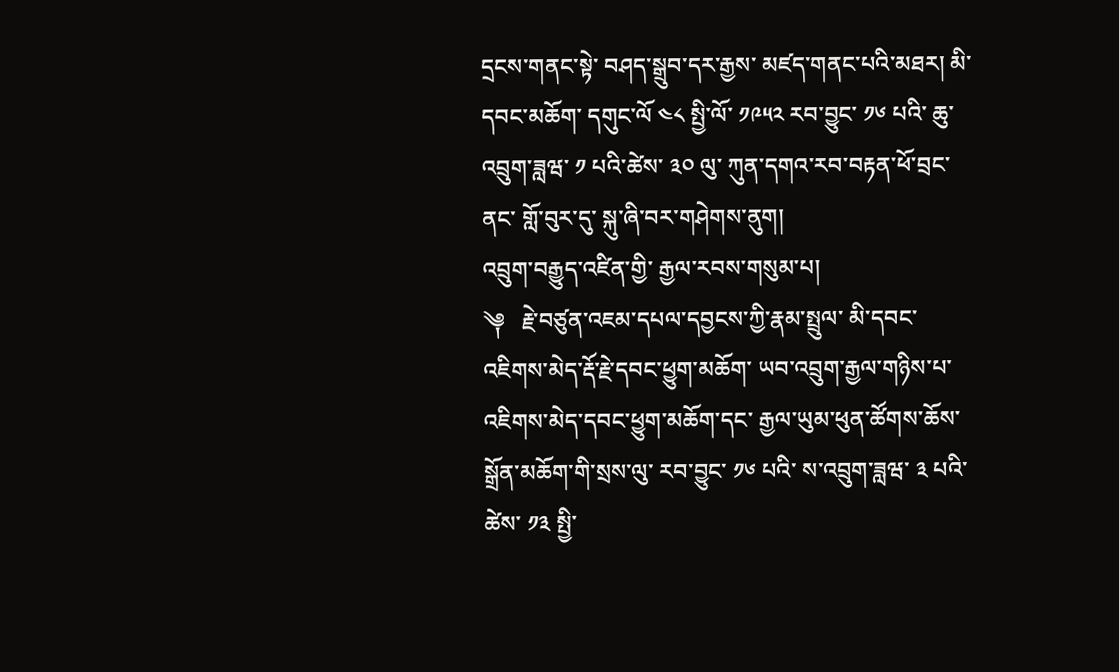དྲངས་གནང་སྟེ་ བཤད་སྒྲུབ་དར་རྒྱས་ མཛད་གནང་པའི་མཐར། མི་དབང་མཆོག་ དགུང་ལོ ༤༨ སྤྱི་ལོ་ ༡༩༥༢ རབ་བྱུང་ ༡༦ པའི་ ཆུ་འབྲུག་ཟླཝ་ ༡ པའི་ཚེས་ ༣༠ ལུ་ ཀུན་དགའ་རབ་བརྟན་ཕོ་བྲང་ནང་ གློ་བུར་དུ་ སྐུ་ཞི་བར་གཤེགས་ནུག།
འབྲུག་བརྒྱུད་འཛིན་གྱི་ རྒྱལ་རབས་གསུམ་པ།
༆   རྗེ་བཙུན་འཇམ་དཔལ་དབྱངས་ཀྱི་རྣམ་སྤྲུལ་ མི་དབང་འཇིགས་མེད་རྡོ་རྗེ་དབང་ཕྱུག་མཆོག་ ཡབ་འབྲུག་རྒྱལ་གཉིས་པ་ འཇིགས་མེད་དབང་ཕྱུག་མཆོག་དང་ རྒྱལ་ཡུམ་ཕུན་ཚོགས་ཆོས་སྒྲོན་མཆོག་གི་སྲས་ལུ་ རབ་བྱུང་ ༡༦ པའི་ ས་འབྲུག་ཟླཝ་ ༣ པའི་ཚེས་ ༡༣ སྤྱི་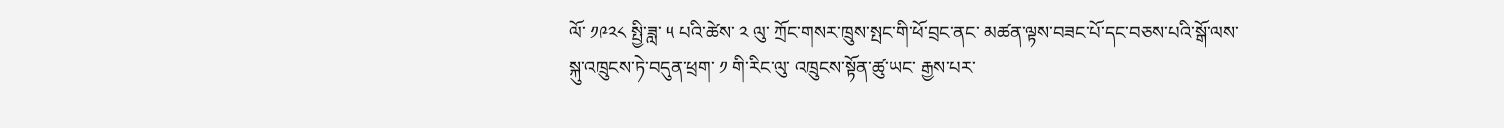ལོ་ ༡༩༢༨ སྤྱི་ཟླ་ ༥ པའི་ཚེས་ ༢ ལུ་ ཀྲོང་གསར་ཁྲུས་སྤང་གི་ཕོ་བྲང་ནང་ མཚན་ལྟས་བཟང་པོ་དང་བཅས་པའི་སྒོ་ལས་ སྐུ་འཁྲུངས་ཏེ་བདུན་ཕྲག་ ༡ གི་རིང་ལུ་ འཁྲུངས་སྟོན་ཚུ་ཡང་ རྒྱས་པར་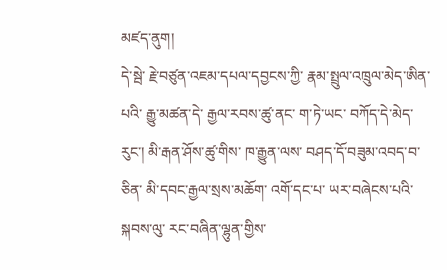མཛད་ནུག།
དེ་སྦེ་ རྗེ་བཙུན་འཇམ་དཔལ་དབྱངས་ཀྱི་ རྣམ་སྤྲུལ་འཁྲུལ་མེད་ཨིན་པའི་ རྒྱུ་མཚན་དེ་ རྒྱལ་རབས་ཚུ་ནང་ ག་ཏེ་ཡང་ བཀོད་དེ་མེད་རུང་། མི་རྒན་ཤོས་ཚུ་གིས་ ཁ་རྒྱུན་ལས་ བཤད་དོ་བཟུམ་འབད་བ་ཅིན་ མི་དབང་རྒྱལ་སྲས་མཆོག་ འགོ་དང་པ་ ཡར་བཞེངས་པའི་སྐབས་ལུ་ རང་བཞིན་ལྷུན་གྱིས་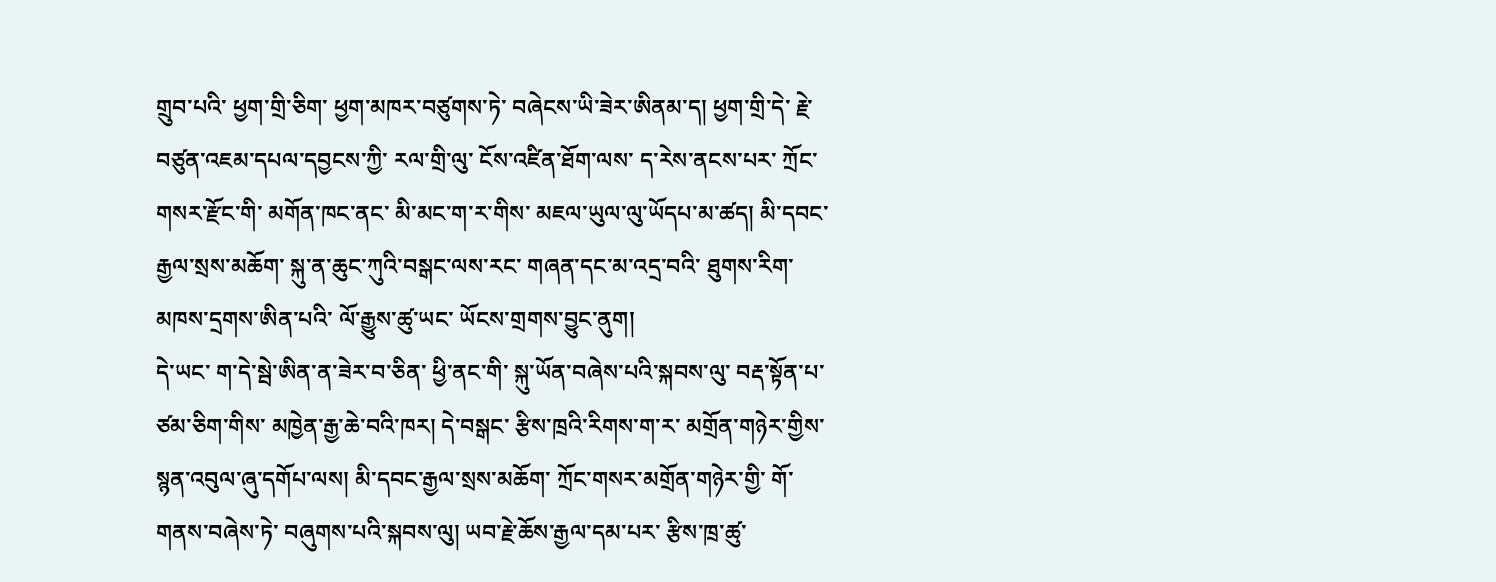གྲུབ་པའི་ ཕྱག་གྲི་ཅིག་ ཕྱག་མཁར་བཙུགས་ཏེ་ བཞེངས་ཡི་ཟེར་ཨིནམ་ད། ཕྱག་གྲི་དེ་ རྗེ་བཙུན་འཇམ་དཔལ་དབྱངས་ཀྱི་ རལ་གྲི་ལུ་ ངོས་འཛིན་ཐོག་ལས་ ད་རེས་ནངས་པར་ ཀྲོང་གསར་རྫོང་གི་ མགོན་ཁང་ནང་ མི་མང་ག་ར་གིས་ མཇལ་ཡུལ་ལུ་ཡོདཔ་མ་ཚད། མི་དབང་རྒྱལ་སྲས་མཆོག་ སྐུ་ན་ཆུང་ཀུའི་བསྒང་ལས་རང་ གཞན་དང་མ་འདྲ་བའི་ ཐུགས་རིག་མཁས་དྲགས་ཨིན་པའི་ ལོ་རྒྱུས་ཚུ་ཡང་ ཡོངས་གྲགས་བྱུང་ནུག།
དེ་ཡང་ ག་དེ་སྦེ་ཨིན་ན་ཟེར་བ་ཅིན་ ཕྱི་ནང་གི་ སྐུ་ཡོན་བཞེས་པའི་སྐབས་ལུ་ བརྡ་སྟོན་པ་ཙམ་ཅིག་གིས་ མཁྱེན་རྒྱ་ཆེ་བའི་ཁར། དེ་བསྒང་ རྩིས་ཁྲའི་རིགས་ག་ར་ མགྲོན་གཉེར་གྱིས་ སྙན་འབུལ་ཞུ་དགོཔ་ལས། མི་དབང་རྒྱལ་སྲས་མཆོག་ ཀྲོང་གསར་མགྲོན་གཉེར་གྱི་ གོ་གནས་བཞེས་ཏེ་ བཞུགས་པའི་སྐབས་ལུ། ཡབ་རྗེ་ཆོས་རྒྱལ་དམ་པར་ རྩིས་ཁྲ་ཚུ་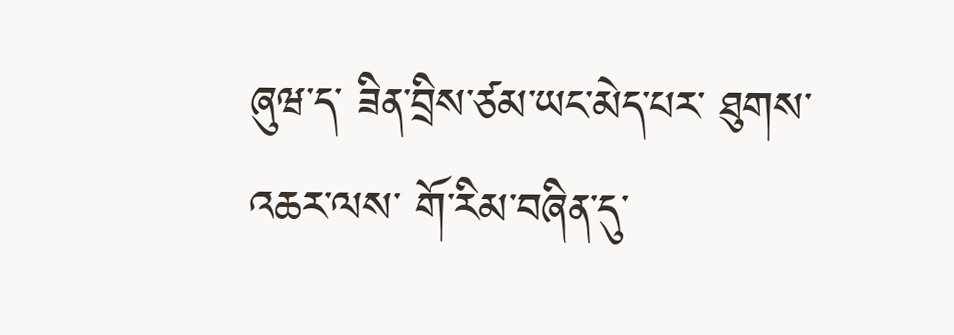ཞུཝ་ད་ ཟིན་བྲིས་ཙམ་ཡང་མེད་པར་ ཐུགས་འཆར་ལས་ གོ་རིམ་བཞིན་དུ་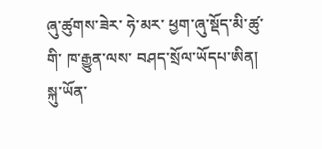ཞུ་ཚུགས་ཟེར་ ཧེ་མར་ ཕྱག་ཞུ་སྡོད་མི་ཚུ་གི་ ཁ་རྒྱུན་ལས་ བཤད་སྲོལ་ཡོདཔ་ཨིན།
སྐུ་ཡོན་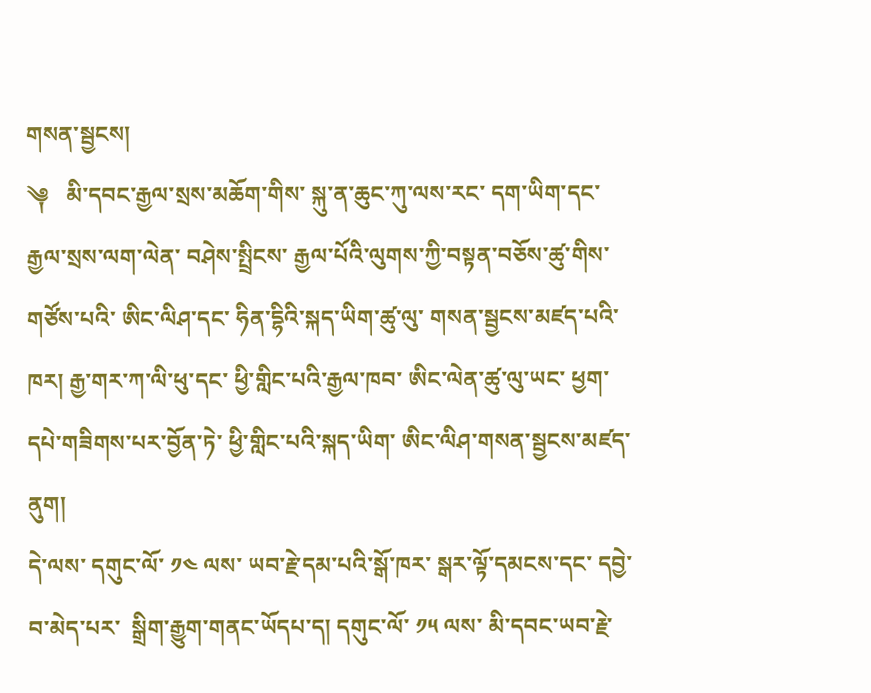གསན་སྦྱངས།
༆   མི་དབང་རྒྱལ་སྲས་མཆོག་གིས་ སྐུ་ན་ཆུང་ཀུ་ལས་རང་ དག་ཡིག་དང་ རྒྱལ་སྲས་ལག་ལེན་ བཤེས་སྤྲིངས་ རྒྱལ་པོའི་ལུགས་ཀྱི་བསྟན་བཅོས་ཚུ་གིས་གཙོས་པའི་ ཨིང་ལིཤ་དང་ ཧིན་དྷིའི་སྐད་ཡིག་ཚུ་ལུ་ གསན་སྦྱངས་མཛད་པའི་ཁར། རྒྱ་གར་ཀ་ལི་ཕུ་དང་ ཕྱི་གླིང་པའི་རྒྱལ་ཁབ་ ཨིང་ལེན་ཚུ་ལུ་ཡང་ ཕྱག་དཔེ་གཟིགས་པར་བྱོན་ཏེ་ ཕྱི་གླིང་པའི་སྐད་ཡིག་ ཨིང་ལིཤ་གསན་སྦྱངས་མཛད་ནུག།
དེ་ལས་ དགུང་ལོ་ ༡༤ ལས་ ཡབ་རྗེ་དམ་པའི་སྒོ་ཁར་ སྒར་ལྟོ་དམངས་དང་ དབྱེ་བ་མེད་པར་  སྒྲིག་རྒྱུག་གནང་ཡོདཔ་ད། དགུང་ལོ་ ༡༥ ལས་ མི་དབང་ཡབ་རྗེ་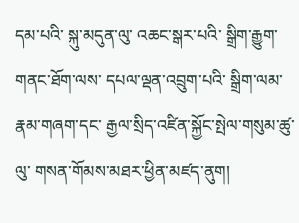དམ་པའི་ སྐུ་མདུན་ལུ་ འཆང་སྒར་པའི་ སྒྲིག་རྒྱུག་གནང་ཐོག་ལས་ དཔལ་ལྡན་འབྲུག་པའི་ སྒྲིག་ལམ་རྣམ་གཞག་དང་ རྒྱལ་སྲིད་འཛིན་སྐྱོང་སྤེལ་གསུམ་ཚུ་ལུ་ གསན་གོམས་མཐར་ཕྱིན་མཛད་ནུག།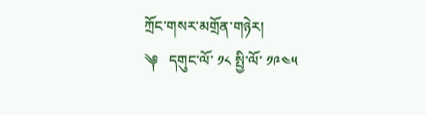ཀྲོང་གསར་མགྲོན་གཉེར།
༆   དགུང་ལོ་ ༡༨ སྤྱི་ལོ་ ༡༩༤༥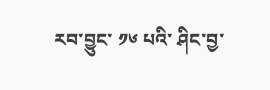རབ་བྱུང་ ༡༦ པའི་ ཤིང་བྱ་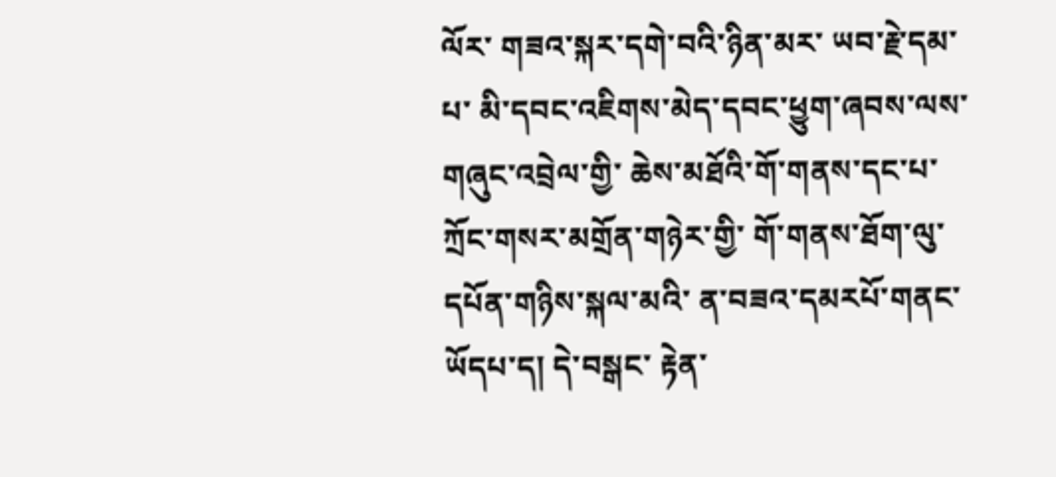ལོར་ གཟའ་སྐར་དགེ་བའི་ཉིན་མར་ ཡབ་རྗེ་དམ་པ་ མི་དབང་འཇིགས་མེད་དབང་ཕྱུག་ཞབས་ལས་ གཞུང་འབྲེལ་གྱི་ ཆེས་མཐོའི་གོ་གནས་དང་པ་ ཀྲོང་གསར་མགྲོན་གཉེར་གྱི་ གོ་གནས་ཐོག་ལུ་ དཔོན་གཉིས་སྐལ་མའི་ ན་བཟའ་དམརཔོ་གནང་ཡོདཔ་ད། དེ་བསྒང་ རྟེན་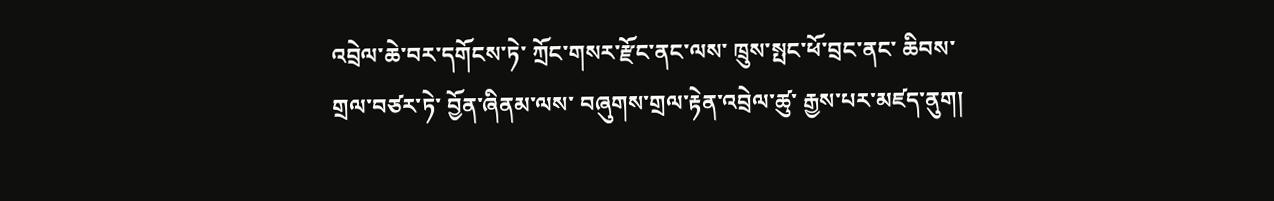འབྲེལ་ཆེ་བར་དགོངས་ཏེ་ ཀྲོང་གསར་རྫོང་ནང་ལས་ ཁྲུས་སྤང་ཕོ་བྲང་ནང་ ཆིབས་གྲལ་བཙར་ཏེ་ བྱོན་ཞིནམ་ལས་ བཞུགས་གྲལ་རྟེན་འབྲེལ་ཚུ་ རྒྱས་པར་མཛད་ནུག།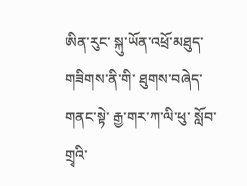ཨིན་རུང་ སྐུ་ཡོན་འཕྲོ་མཐུད་གཟིགས་ནི་གི་ ཐུགས་བཞེད་གནང་སྟེ་ རྒྱ་གར་ཀ་ལི་ཕུ་ སློབ་གྲྭའི་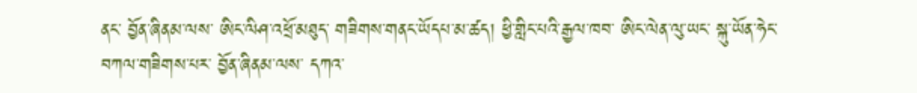ནང་ བྱོན་ཞིནམ་ལས་ ཨིང་ལིཤ་འཕྲོ་མཐུད་ གཟིགས་གནང་ཡོདཔ་མ་ཚད། ཕྱི་གླིང་པའི་རྒྱལ་ཁབ་ ཨིང་ལེན་ལུ་ཡང་ སྐུ་ཡོན་ཧེང་བཀལ་གཟིགས་པར་ བྱོན་ཞིནམ་ལས་ དཀའ་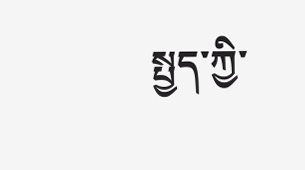སྤྱད་ཀྱི་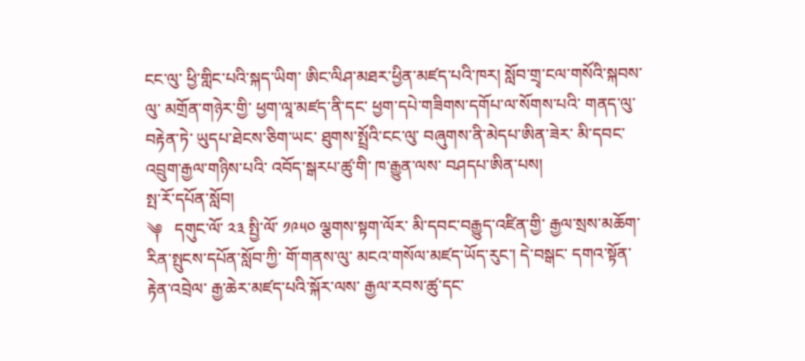ངང་ལུ་ ཕྱི་གླིང་པའི་སྐད་ཡིག་ ཨིང་ལིཤ་མཐར་ཕྱིན་མཛད་པའི་ཁར། སློབ་གྲྭ་ངལ་གསོའི་སྐབས་ལུ་ མགྲོན་གཉེར་གྱི་ ཕྱག་ལཱ་མཛད་ནི་དང་ ཕྱག་དཔེ་གཟིགས་དགོཔ་ལ་སོགས་པའི་ གནད་ལུ་བརྟེན་ཏེ་ ཡུདཔ་ཐེངས་ཅིག་ཡང་ ཐུགས་སྤྲོའི་ངང་ལུ་ བཞུགས་ནི་མེདཔ་ཨིན་ཟེར་ མི་དབང་འབྲུག་རྒྱལ་གཉིས་པའི་ འབོད་སྒརཔ་ཚུ་གི་ ཁ་རྒྱུན་ལས་ བཤདཔ་ཨིན་པས།
སྤ་རོ་དཔོན་སློབ།
༆   དགུང་ལོ་ ༢༣ སྤྱི་ལོ་ ༡༩༥༠ ལྕགས་སྟག་ལོར་ མི་དབང་བརྒྱུད་འཛིན་གྱི་ རྒྱལ་སྲས་མཆོག་ རིན་སྤུངས་དཔོན་སློབ་ཀྱི་ གོ་གནས་ལུ་ མངའ་གསོལ་མཛད་ཡོད་རུང་། དེ་བསྒང་ དགའ་སྟོན་རྟེན་འབྲེལ་ རྒྱ་ཆེར་མཛད་པའི་སྐོར་ལས་ རྒྱལ་རབས་ཚུ་དང་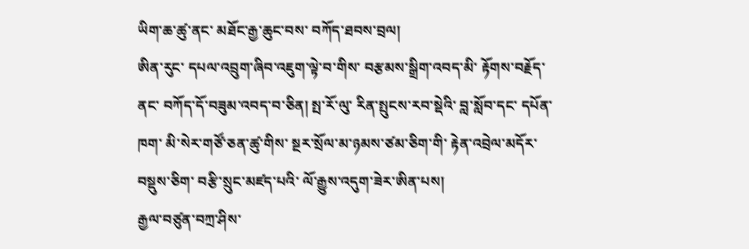ཡིག་ཆ་ཚུ་ནང་ མཐོང་རྒྱ་ཆུང་བས་ བཀོད་ཐབས་བྲལ།
ཨིན་རུང་ དཔལ་འབྲུག་ཞིབ་འཇུག་ལྟེ་བ་གིས་ བརྩམས་སྒྲིག་འབད་མི་ རྟོགས་བརྗོད་ནང་ བཀོད་དོ་བཟུམ་འབད་བ་ཅིན། སྤ་རོ་ལུ་ རིན་སྤུངས་རབ་སྡེའི་ བླ་སློབ་དང་ དཔོན་ཁག་ མི་སེར་གཙོ་ཅན་ཚུ་གིས་ སྔར་སྲོལ་མ་ཉམས་ཙམ་ཅིག་གི་ རྟེན་འབྲེལ་མདོར་བསྡུས་ཅིག་ བརྩི་སྲུང་མཛད་པའི་ ལོ་རྒྱུས་འདུག་ཟེར་ཨིན་པས།
རྒྱལ་བཙུན་བཀྲ་ཤིས་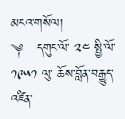མངའ་གསོལ།
༆   དགུང་ལོ་ ༢༤ སྤྱི་ལོ་ ༡༩༥༡ ལུ་ ཆོས་བློན་བརྒྱུད་འཛིན་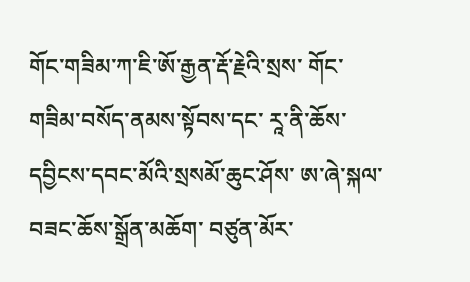གོང་གཟིམ་ཀ་ཇི་ཨོ་རྒྱན་རྡོ་རྗེའི་སྲས་ གོང་གཟིམ་བསོད་ནམས་སྟོབས་དང་ རཱ་ནི་ཆོས་དབྱིངས་དབང་མོའི་སྲསམོ་ཆུང་ཤོས་ ཨ་ཞེ་སྐལ་བཟང་ཆོས་སྒྲོན་མཆོག་ བཙུན་མོར་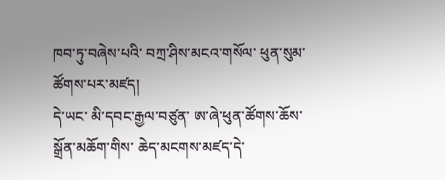ཁབ་ཏུ་བཞེས་པའི་ བཀྲ་ཤིས་མངའ་གསོལ་ ཕུན་སུམ་ཚོགས་པར་མཛད།
དེ་ཡང་ མི་དབང་རྒྱལ་བཙུན་ ཨ་ཞེ་ཕུན་ཚོགས་ཆོས་སྒྲོན་མཆོག་གིས་ ཆེད་མངགས་མཛད་དེ་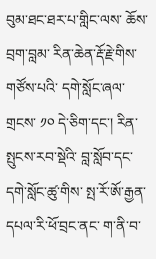བུམ་ཐང་ཐར་པ་གླིང་ལས་ ཆོས་བྲག་བླམ་ རིན་ཆེན་རྡོ་རྗེ་གིས་གཙོས་པའི་ དགེ་སློང་ཞལ་གྲངས་ ༡༠ དེ་ཅིག་དང་། རིན་སྤུངས་རབ་སྡེའི་ བླ་སློབ་དང་ དགེ་སློང་ཚུ་གིས་ སྤ་རོ་ཨོ་རྒྱན་དཔལ་རི་ཕོ་བྲང་ནང་ ག་ནི་བ་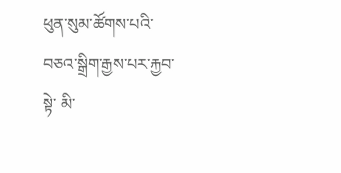ཕུན་སུམ་ཚོགས་པའི་ བཅའ་སྒྲིག་རྒྱས་པར་རྐྱབ་སྟེ་ མི་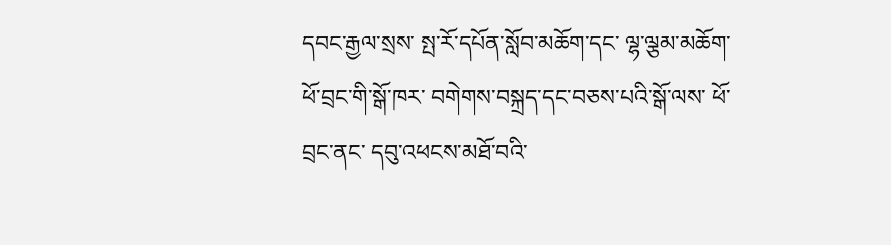དབང་རྒྱལ་སྲས་ སྤ་རོ་དཔོན་སློབ་མཆོག་དང་ ལྷ་ལྕམ་མཆོག་ ཕོ་བྲང་གི་སྒོ་ཁར་ བགེགས་བསྐྲད་དང་བཅས་པའི་སྒོ་ལས་ ཕོ་བྲང་ནང་ དབུ་འཕངས་མཐོ་བའི་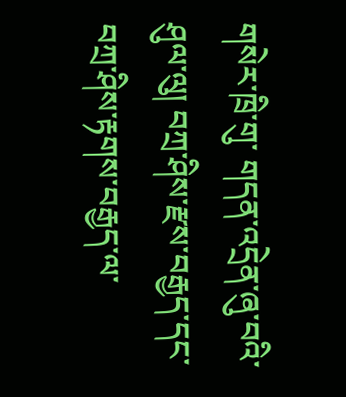གསེར་ཁྲི་གུ་ གདན་འདྲེན་ཞུ་བའི་ཤུལ་ལུ། བཀྲ་ཤིས་རྫས་བརྒྱད་དང་ བཀྲ་ཤིས་རྟགས་བརྒྱད་ལ་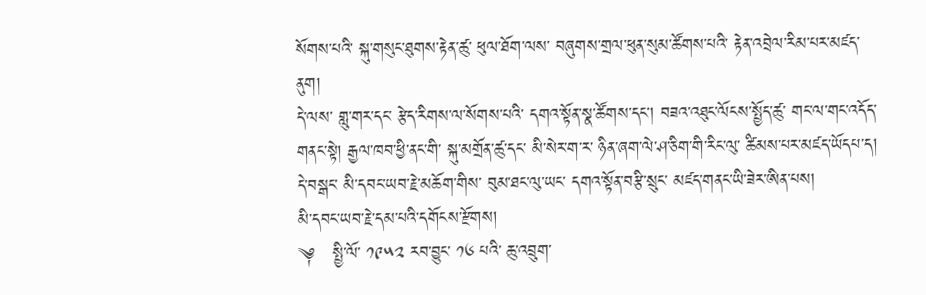སོགས་པའི་ སྐུ་གསུང་ཐུགས་རྟེན་ཚུ་ ཕུལ་ཐོག་ལས་ བཞུགས་གྲལ་ཕུན་སུམ་ཚོགས་པའི་ རྟེན་འབྲེལ་རིམ་པར་མཛད་ནུག།
དེ་ལས་ གླུ་གར་དང་ རྩེད་རིགས་ལ་སོགས་པའི་ དགའ་སྟོན་སྣ་ཚོགས་དང་། བཟའ་འཐུང་ལོངས་སྤྱོད་ཚུ་ གང་ལ་གང་འདོད་གནང་སྟེ། རྒྱལ་ཁབ་ཕྱི་ནང་གི་ སྐུ་མགྲོན་ཚུ་དང་ མི་སེར་ག་ར་ ཉིན་ཞག་ལེ་ཤ་ཅིག་གི་རིང་ལུ་ ཚིམས་པར་མཛད་ཡོདཔ་ད། དེ་བསྒང་ མི་དབང་ཡབ་རྗེ་མཆོག་གིས་ བུམ་ཐང་ལུ་ཡང་ དགའ་སྟོན་བརྩི་སྲུང་ མཛད་གནང་ཡི་ཟེར་ཨིན་པས།
མི་དབང་ཡབ་རྗེ་དམ་པའི་དགོངས་རྫོགས།
༆   སྤྱི་ལོ་ ༡༩༥༢ རབ་བྱུང་ ༡༦ པའི་ ཆུ་འབྲུག་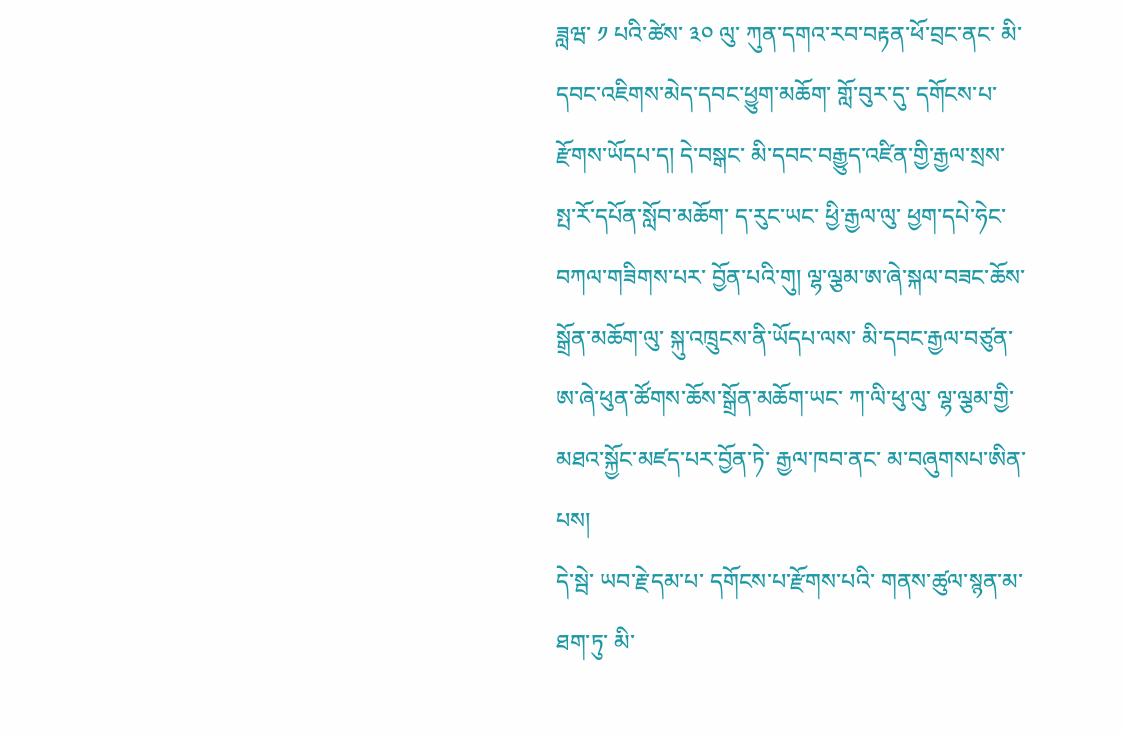ཟླཝ་ ༡ པའི་ཚེས་ ༣༠ ལུ་ ཀུན་དགའ་རབ་བརྟན་ཕོ་བྲང་ནང་ མི་དབང་འཇིགས་མེད་དབང་ཕྱུག་མཆོག་ གློ་བུར་དུ་ དགོངས་པ་རྫོགས་ཡོདཔ་ད། དེ་བསྒང་ མི་དབང་བརྒྱུད་འཛིན་གྱི་རྒྱལ་སྲས་ སྤ་རོ་དཔོན་སློབ་མཆོག་ ད་རུང་ཡང་ ཕྱི་རྒྱལ་ལུ་ ཕྱག་དཔེ་ཧེང་བཀལ་གཟིགས་པར་ བྱོན་པའི་གུ། ལྷ་ལྕམ་ཨ་ཞེ་སྐལ་བཟང་ཆོས་སྒྲོན་མཆོག་ལུ་ སྐུ་འཁྲུངས་ནི་ཡོདཔ་ལས་ མི་དབང་རྒྱལ་བཙུན་ ཨ་ཞེ་ཕུན་ཚོགས་ཆོས་སྒྲོན་མཆོག་ཡང་ ཀ་ལི་ཕུ་ལུ་ ལྷ་ལྕམ་གྱི་ མཐའ་སྐྱོང་མཛད་པར་བྱོན་ཏེ་ རྒྱལ་ཁབ་ནང་ མ་བཞུགསཔ་ཨིན་པས།
དེ་སྦེ་ ཡབ་རྗེ་དམ་པ་ དགོངས་པ་རྫོགས་པའི་ གནས་ཚུལ་སྙན་མ་ཐག་ཏུ་ མི་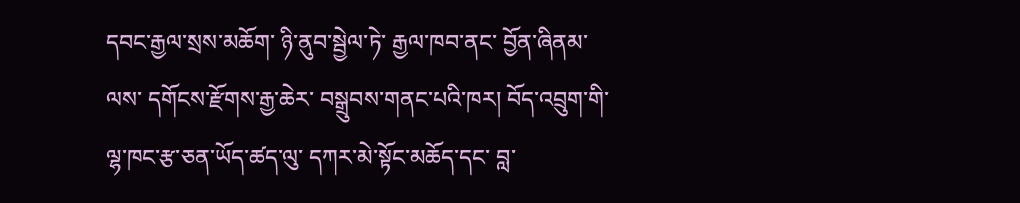དབང་རྒྱལ་སྲས་མཆོག་ ཉི་ནུབ་སྦྱེལ་ཏེ་ རྒྱལ་ཁབ་ནང་ བྱོན་ཞིནམ་ལས་ དགོངས་རྫོགས་རྒྱ་ཆེར་ བསྒྲུབས་གནང་པའི་ཁར། བོད་འབྲུག་གི་ ལྷ་ཁང་རྩ་ཅན་ཡོད་ཚད་ལུ་ དཀར་མེ་སྟོང་མཆོད་དང་ བླ་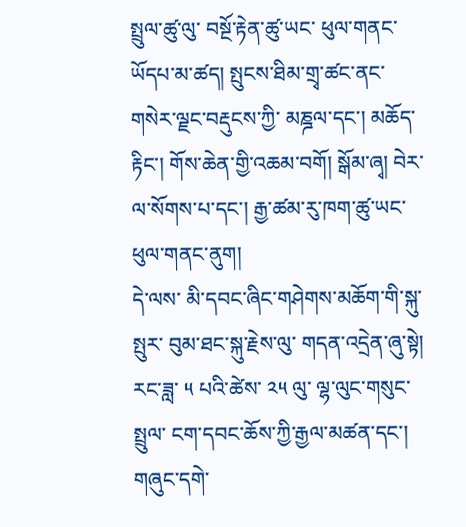སྤྲུལ་ཚུ་ལུ་ བསྔོ་རྟེན་ཚུ་ཡང་ ཕུལ་གནང་ཡོདཔ་མ་ཚད། སྤུངས་ཐིམ་གྲྭ་ཚང་ནང་ གསེར་ལྗང་བརྡུངས་ཀྱི་ མཎྜལ་དང་། མཆོད་རྟིང་། གོས་ཆེན་གྱི་འཆམ་བགོ། སྒོམ་ཞྭ། བེར་ལ་སོགས་པ་དང་། རྒྱ་ཚམ་རུ་ཁག་ཚུ་ཡང་ ཕུལ་གནང་ནུག།
དེ་ལས་ མི་དབང་ཞིང་གཤེགས་མཆོག་གི་སྐུ་སྤུར་ བུམ་ཐང་སྐུ་རྗེས་ལུ་ གདན་འདྲེན་ཞུ་སྟེ། རང་ཟླ་ ༥ པའི་ཚེས་ ༢༥ ལུ་ ལྷ་ལུང་གསུང་སྤྲུལ་ ངག་དབང་ཆོས་ཀྱི་རྒྱལ་མཚན་དང་། གཞུང་དགེ་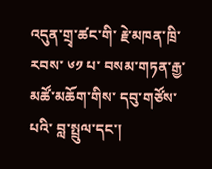འདུན་གྲྭ་ཚང་གི་ རྗེ་མཁན་ཁྲི་རབས་ ༦༡ པ་ བསམ་གཏན་རྒྱ་མཚོ་མཆོག་གིས་ དབུ་གཙོས་པའི་ བླ་སྤྲུལ་དང་།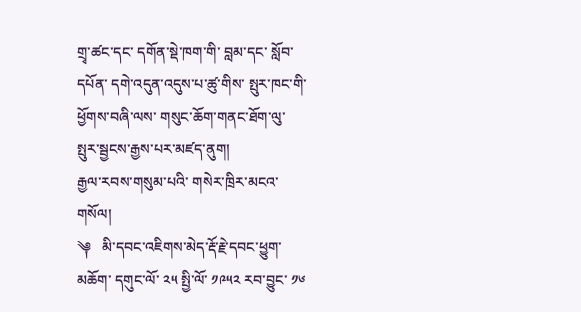གྲྭ་ཚང་དང་ དགོན་སྡེ་ཁག་གི་ བླམ་དང་ སློབ་དཔོན་ དགེ་འདུན་འདུས་པ་ཚུ་གིས་ སྤུར་ཁང་གི་ཕྱོགས་བཞི་ལས་ གསུང་ཆོག་གནང་ཐོག་ལུ་ སྤུར་སྦྱངས་རྒྱས་པར་མཛད་ནུག།
རྒྱལ་རབས་གསུམ་པའི་ གསེར་ཁྲིར་མངའ་གསོལ།
༆   མི་དབང་འཇིགས་མེད་རྡོ་རྗེ་དབང་ཕྱུག་མཆོག་ དགུང་ལོ་ ༢༥ སྤྱི་ལོ་ ༡༩༥༢ རབ་བྱུང་ ༡༦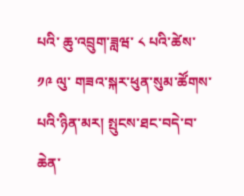པའི་ ཆུ་འབྲུག་ཟླཝ་ ༨ པའི་ཚེས་ ༡༩ ལུ་ གཟའ་སྐར་ཕུན་སུམ་ཚོགས་པའི་ཉིན་མར། སྤུངས་ཐང་བདེ་བ་ཆེན་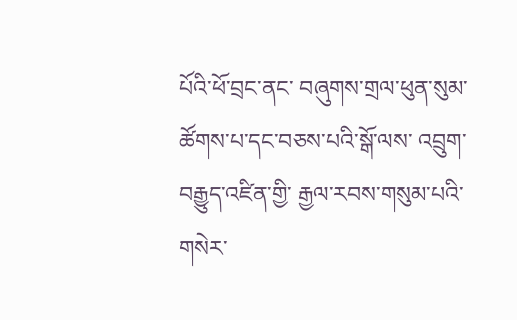པོའི་ཕོ་བྲང་ནང་ བཞུགས་གྲལ་ཕུན་སུམ་ཚོགས་པ་དང་བཅས་པའི་སྒོ་ལས་ འབྲུག་བརྒྱུད་འཛིན་གྱི་ རྒྱལ་རབས་གསུམ་པའི་གསེར་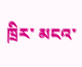ཁྲིར་ མངའ་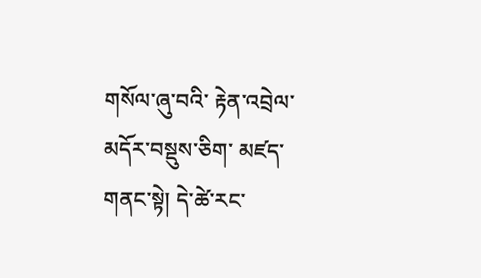གསོལ་ཞུ་བའི་ རྟེན་འབྲེལ་མདོར་བསྡུས་ཅིག་ མཛད་གནང་སྟེ། དེ་ཚེ་རང་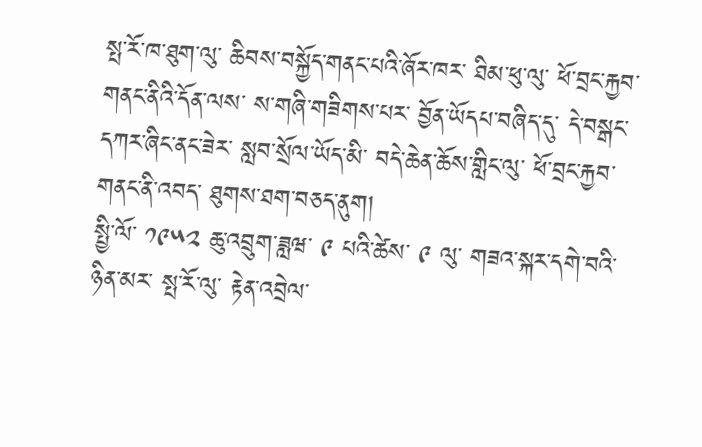སྤ་རོ་ཁ་ཐུག་ལུ་ ཆིབས་བསྐྱོད་གནང་པའི་ཞོར་ཁར་ ཐིམ་ཕུ་ལུ་ ཕོ་བྲང་རྐྱབ་གནང་ནིའི་དོན་ལས་ ས་གཞི་གཟིགས་པར་ བྱོན་ཡོདཔ་བཞིད་དུ་ དེ་བསྒང་ དཀར་ཞིང་ནང་ཟེར་ སླབ་སྲོལ་ཡོད་མི་ བདེ་ཆེན་ཆོས་གླིང་ལུ་ ཕོ་བྲང་རྐྱབ་གནང་ནི་འབད་ ཐུགས་ཐག་བཅད་ནུག།
སྤྱི་ལོ་ ༡༩༥༢ ཆུ་འབྲུག་ཟླཝ་ ༩ པའི་ཚེས་ ༩ ལུ་ གཟའ་སྐར་དགེ་བའི་ཉིན་མར་ སྤ་རོ་ལུ་ རྟེན་འབྲེལ་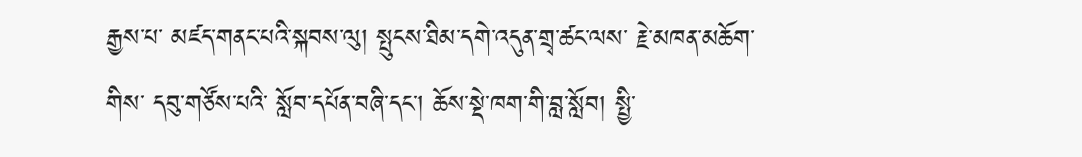རྒྱས་པ་ མཛད་གནང་པའི་སྐབས་ལུ། སྤུངས་ཐིམ་དགེ་འདུན་གྲྭ་ཚང་ལས་ རྗེ་མཁན་མཆོག་གིས་ དབུ་གཙོས་པའི་ སློབ་དཔོན་བཞི་དང་། ཆོས་སྡེ་ཁག་གི་བླ་སློབ། སྤྱི་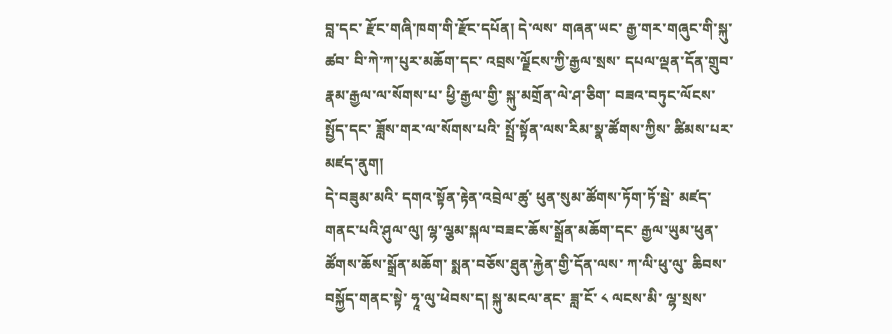བླ་དང་ རྫོང་གཞི་ཁག་གི་རྫོང་དཔོན། དེ་ལས་ གཞན་ཡང་ རྒྱ་གར་གཞུང་གི་སྐུ་ཚབ་ བི་ཀེ་ཀ་པུར་མཆོག་དང་ འབྲས་ལྗོངས་ཀྱི་རྒྱལ་སྲས་ དཔལ་ལྡན་དོན་གྲུབ་རྣམ་རྒྱལ་ལ་སོགས་པ་ ཕྱི་རྒྱལ་གྱི་ སྐུ་མགྲོན་ལེ་ཤ་ཅིག་ བཟའ་བཏུང་ལོངས་སྤྱོད་དང་ ཟློས་གར་ལ་སོགས་པའི་ སྤྲོ་སྟོན་ལས་རིམ་སྣ་ཚོགས་ཀྱིས་ ཚིམས་པར་མཛད་ནུག།
དེ་བཟུམ་མའི་ དགའ་སྟོན་རྟེན་འབྲེལ་ཚུ་ ཕུན་སུམ་ཚོགས་ཏོག་ཏོ་སྦེ་ མཛད་གནང་པའི་ཤུལ་ལུ། ལྷ་ལྕམ་སྐལ་བཟང་ཆོས་སྒྲོན་མཆོག་དང་ རྒྱལ་ཡུམ་ཕུན་ཚོགས་ཆོས་སྒྲོན་མཆོག་ སྨན་བཅོས་ཐུན་རྐྱེན་གྱི་དོན་ལས་ ཀ་ལི་ཕུ་ལུ་ ཆིབས་བསྐྱོད་གནང་སྟེ་ ཧཱ་ལུ་ཕེབས་ད། སྐུ་མངལ་ནང་ ཟླ་ངོ་ ༨ ལངས་མི་ ལྷ་སྲས་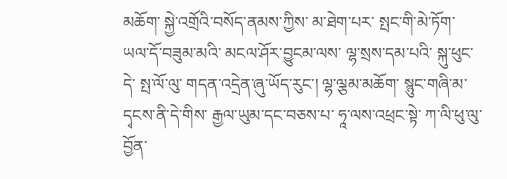མཆོག་ སྐྱེ་འགྲོའི་བསོད་ནམས་ཀྱིས་ མ་ཐེག་པར་ སྤང་གི་མེ་ཏོག་ ཡལ་དོ་བཟུམ་མའི་ མངལ་ཤོར་བྱུངམ་ལས་ ལྷ་སྲས་དམ་པའི་ སྐུ་ཕུང་དེ་ སྤ་ལོ་ལུ་ གདན་འདྲེན་ཞུ་ཡོད་རུང་། ལྷ་ལྕམ་མཆོག་ སྙུང་གཞི་མ་དྭངས་ནི་དེ་གིས་ རྒྱལ་ཡུམ་དང་བཅས་པ་ ཧཱ་ལས་འཕྲང་སྟེ་ ཀ་ལི་ཕུ་ལུ་བྱོན་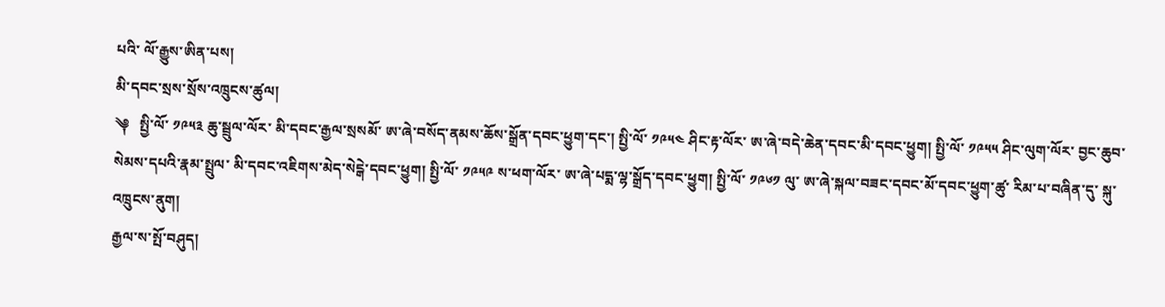པའི་ ལོ་རྒྱུས་ཨིན་པས།
མི་དབང་སྲས་སྲོས་འཁྲུངས་ཚུལ།
༆   སྤྱི་ལོ་ ༡༩༥༣ ཆུ་སྦྲུལ་ལོར་ མི་དབང་རྒྱལ་སྲསམོ་ ཨ་ཞེ་བསོད་ནམས་ཆོས་སྒྲོན་དབང་ཕྱུག་དང་། སྤྱི་ལོ་ ༡༩༥༤ ཤིང་རྟ་ལོར་ ཨ་ཞེ་བདེ་ཆེན་དབང་མི་དབང་ཕྱུག། སྤྱི་ལོ་ ༡༩༥༥ ཤིང་ལུག་ལོར་ བྱང་ཆུབ་སེམས་དཔའི་རྣམ་སྤྲུལ་ མི་དབང་འཇིགས་མེད་སེངྒེ་དབང་ཕྱུག། སྤྱི་ལོ་ ༡༩༥༩ ས་ཕག་ལོར་ ཨ་ཞེ་པདྨ་ལྷ་སྒྲོད་དབང་ཕྱུག། སྤྱི་ལོ་ ༡༩༦༡ ལུ་ ཨ་ཞེ་སྐལ་བཟང་དབང་མོ་དབང་ཕྱུག་ཚུ་ རིམ་པ་བཞིན་དུ་ སྐུ་འཁྲུངས་ནུག།
རྒྱལ་ས་སྤོ་བཤུད།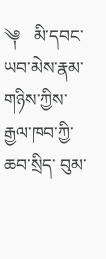༆   མི་དབང་ཡབ་མེས་རྣམ་གཉིས་ཀྱིས་ རྒྱལ་ཁབ་ཀྱི་ཆབ་སྲིད་ བུམ་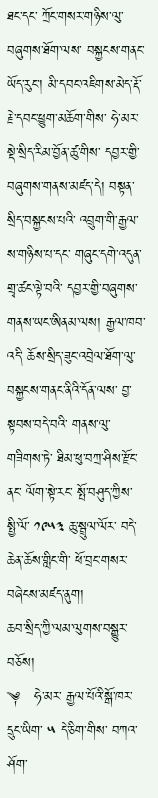ཐང་དང་ ཀྲོང་གསར་གཉིས་ལུ་ བཞུགས་ཐོག་ལས་ བསྐྱངས་གནང་ཡོད་རུང་། མི་དབང་འཇིགས་མེད་རྡོ་རྗེ་དབང་ཕྱུག་མཆོག་གིས་ ཧེ་མར་ སྡེ་སྲིད་རིམ་བྱོན་ཚུ་གིས་ དབྱར་གྱི་བཞུགས་གནས་མཛད་དེ། བསྟན་སྲིད་བསྐྱངས་པའི་ འབྲུག་གི་རྒྱལ་ས་གཉིས་པ་དང་ གཞུང་དགེ་འདུན་གྲྭ་ཚང་ལྟེ་བའི་ དབྱར་གྱི་བཞུགས་གནས་ཡང་ཨིནམ་ལས། རྒྱལ་ཁབ་འདི་ ཆོས་སྲིད་ཟུང་འབྲེལ་ཐོག་ལུ་ བསྐྱངས་གནང་ནིའི་དོན་ལས་ བྱ་སྟབས་བདེ་བའི་ གནས་ལུ་གཟིགས་ཏེ་ ཐིམ་ཕུ་བཀྲ་ཤིས་རྫོང་ནང་ ལོག་སྟེ་རང་ སྤོ་བཤུད་ཀྱིས་ སྤྱི་ལོ་ ༡༩༥༣ ཆུ་སྦྲུལ་ལོར་ བདེ་ཆེན་ཆོས་གླིང་གི་ ཕོ་བྲང་གསར་བཞེངས་མཛད་ནུག།
ཆབ་སྲིད་ཀྱི་ལམ་ལུགས་བསྒྱུར་བཅོས།
༆   ཧེ་མར་ རྒྱལ་པོའི་སྒོ་ཁར་ དྲུང་ཡིག་ ༥ དེ་ཅིག་གིས་ བཀའ་ཤོག་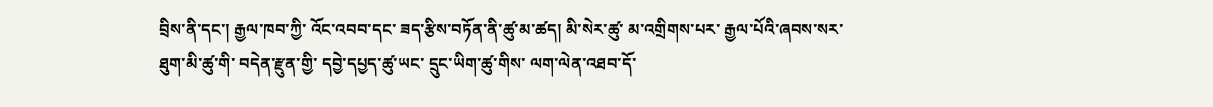བྲིས་ནི་དང་། རྒྱལ་ཁབ་ཀྱི་ འོང་འབབ་དང་ ཟད་རྩིས་བཏོན་ནི་ཚུ་མ་ཚད། མི་སེར་ཚུ་ མ་འགྲིགས་པར་ རྒྱལ་པོའི་ཞབས་སར་ ཐུག་མི་ཚུ་གི་ བདེན་རྫུན་གྱི་ དབྱེ་དཔྱད་ཚུ་ཡང་ དྲུང་ཡིག་ཚུ་གིས་ ལག་ལེན་འཐབ་དོ་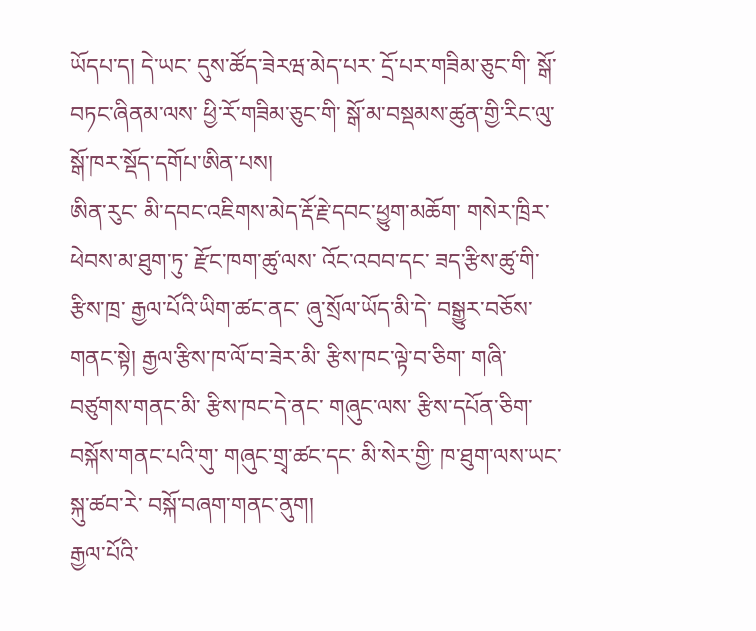ཡོདཔ་ད། དེ་ཡང་ དུས་ཚོད་ཟེརཝ་མེད་པར་ དྲོ་པར་གཟིམ་ཅུང་གི་ སྒོ་བཏང་ཞིནམ་ལས་ ཕྱི་རོ་གཟིམ་ཅུང་གི་ སྒོ་མ་བསྡམས་ཚུན་གྱི་རིང་ལུ་ སྒོ་ཁར་སྡོད་དགོཔ་ཨིན་པས།
ཨིན་རུང་ མི་དབང་འཇིགས་མེད་རྡོ་རྗེ་དབང་ཕྱུག་མཆོག་ གསེར་ཁྲིར་ཕེབས་མ་ཐུག་ཏུ་ རྫོང་ཁག་ཚུ་ལས་ འོང་འབབ་དང་ ཟད་རྩིས་ཚུ་གི་རྩིས་ཁྲ་ རྒྱལ་པོའི་ཡིག་ཚང་ནང་ ཞུ་སྲོལ་ཡོད་མི་དེ་ བསྒྱུར་བཅོས་གནང་སྟེ། རྒྱལ་རྩིས་ཁ་ལོ་བ་ཟེར་མི་ རྩིས་ཁང་ལྟེ་བ་ཅིག་ གཞི་བཙུགས་གནང་མི་ རྩིས་ཁང་དེ་ནང་ གཞུང་ལས་ རྩིས་དཔོན་ཅིག་ བསྐོས་གནང་པའི་གུ་ གཞུང་གྲྭ་ཚང་དང་ མི་སེར་གྱི་ ཁ་ཐུག་ལས་ཡང་ སྐུ་ཚབ་རེ་ བསྐོ་བཞག་གནང་ནུག།
རྒྱལ་པོའི་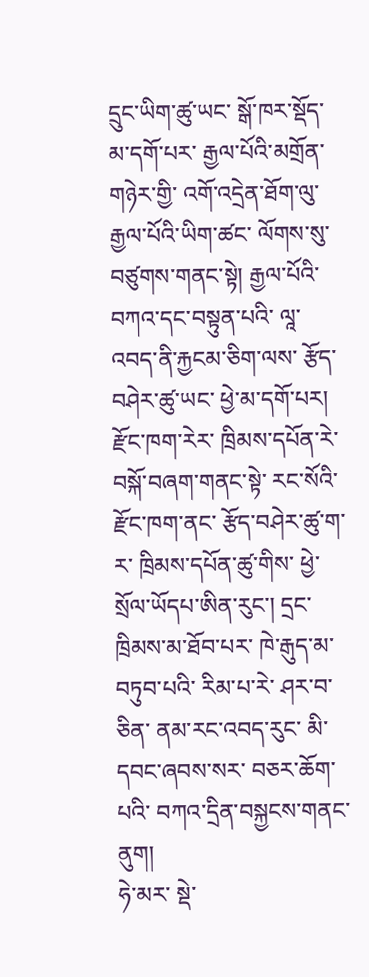དྲུང་ཡིག་ཚུ་ཡང་ སྒོ་ཁར་སྡོད་མ་དགོ་པར་ རྒྱལ་པོའི་མགྲོན་གཉེར་གྱི་ འགོ་འདྲེན་ཐོག་ལུ་ རྒྱལ་པོའི་ཡིག་ཚང་ ལོགས་སུ་བཙུགས་གནང་སྟེ། རྒྱལ་པོའི་བཀའ་དང་བསྟུན་པའི་ ལཱ་འབད་ནི་རྐྱངམ་ཅིག་ལས་ རྩོད་བཤེར་ཚུ་ཡང་ ཕྱེ་མ་དགོ་པར། རྫོང་ཁག་རེར་ ཁྲིམས་དཔོན་རེ་ བསྐོ་བཞག་གནང་སྟེ་ རང་སོའི་རྫོང་ཁག་ནང་ རྩོད་བཤེར་ཚུ་ག་ར་ ཁྲིམས་དཔོན་ཚུ་གིས་ ཕྱེ་སྲོལ་ཡོདཔ་ཨིན་རུང་། དྲང་ཁྲིམས་མ་ཐོབ་པར་ ཁེ་རྒུད་མ་བཏུབ་པའི་ རིམ་པ་རེ་ ཤར་བ་ཅིན་ ནམ་རང་འབད་རུང་ མི་དབང་ཞབས་སར་ བཅར་ཆོག་པའི་ བཀའ་དྲིན་བསྐྱངས་གནང་ནུག།
ཧེ་མར་ སྡེ་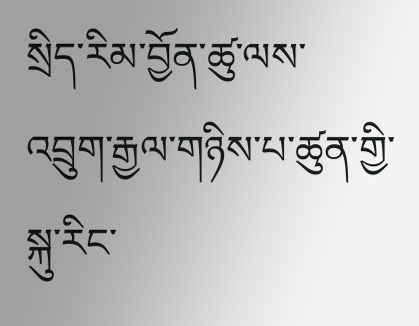སྲིད་རིམ་བྱོན་ཚུ་ལས་ འབྲུག་རྒྱལ་གཉིས་པ་ཚུན་གྱི་ སྐུ་རིང་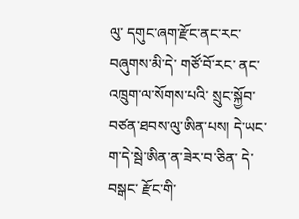ལུ་ དགུང་ཞག་རྫོང་ནང་རང་ བཞུགས་མི་དེ་ གཙོ་བོ་རང་ ནང་འཁྲུག་ལ་སོགས་པའི་ སྲུང་སྐྱོབ་བཙན་ཐབས་ལུ་ཨིན་པས། དེ་ཡང་ ག་དེ་སྦེ་ཨིན་ན་ཟེར་བ་ཅིན་ དེ་བསྒང་ རྫོང་གི་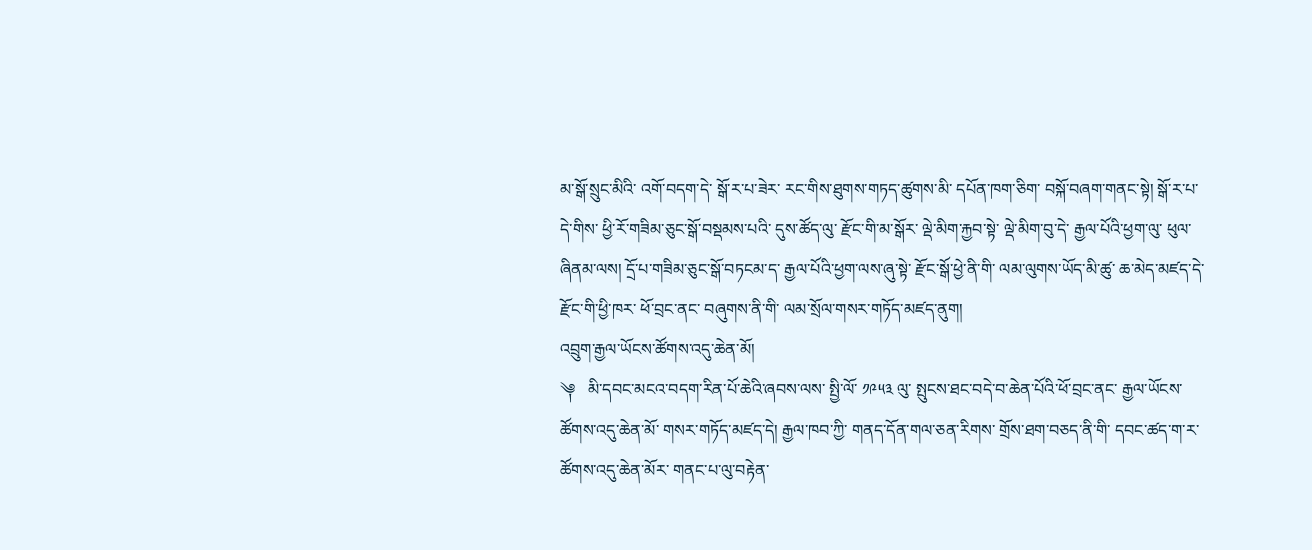མ་སྒོ་སྲུང་མིའི་ འགོ་བདག་དེ་ སྒོ་ར་པ་ཟེར་ རང་གིས་ཐུགས་གཏད་ཚུགས་མི་ དཔོན་ཁག་ཅིག་ བསྐོ་བཞག་གནང་སྟེ། སྒོ་ར་པ་དེ་གིས་ ཕྱི་རོ་གཟིམ་ཅུང་སྒོ་བསྡམས་པའི་ དུས་ཚོད་ལུ་ རྫོང་གི་མ་སྒོར་ ལྡེ་མིག་རྐྱབ་སྟེ་ ལྡེ་མིག་བུ་དེ་ རྒྱལ་པོའི་ཕྱག་ལུ་ ཕུལ་ཞིནམ་ལས། དྲོ་པ་གཟིམ་ཅུང་སྒོ་བཏངམ་ད་ རྒྱལ་པོའི་ཕྱག་ལས་ཞུ་སྟེ་ རྫོང་སྒོ་ཕྱེ་ནི་གི་ ལམ་ལུགས་ཡོད་མི་ཚུ་ ཆ་མེད་མཛད་དེ་ རྫོང་གི་ཕྱི་ཁར་ ཕོ་བྲང་ནང་ བཞུགས་ནི་གི་ ལམ་སྲོལ་གསར་གཏོད་མཛད་ནུག།
འབྲུག་རྒྱལ་ཡོངས་ཚོགས་འདུ་ཆེན་མོ།
༆   མི་དབང་མངའ་བདག་རིན་པོ་ཆེའི་ཞབས་ལས་ སྤྱི་ལོ་ ༡༩༥༣ ལུ་ སྤུངས་ཐང་བདེ་བ་ཆེན་པོའི་ཕོ་བྲང་ནང་ རྒྱལ་ཡོངས་ཚོགས་འདུ་ཆེན་མོ་ གསར་གཏོད་མཛད་དེ། རྒྱལ་ཁབ་ཀྱི་ གནད་དོན་གལ་ཅན་རིགས་ གྲོས་ཐག་བཅད་ནི་གི་ དབང་ཚད་ག་ར་ ཚོགས་འདུ་ཆེན་མོར་ གནང་པ་ལུ་བརྟེན་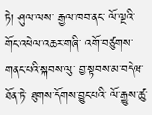ཏེ། ཤུལ་ལས་ རྒྱལ་ཁབ་ནང་ ལོ་ལྔའི་གོང་འཕེལ་འཆར་གཞི་ འགོ་བཙུགས་གནང་པའི་སྐབས་ལུ་ བྱ་སྟབས་མ་བདེཝ་ཐོན་ཏེ་ ཐུགས་དོགས་བྱུང་པའི་ ལོ་རྒྱུས་ཚུ་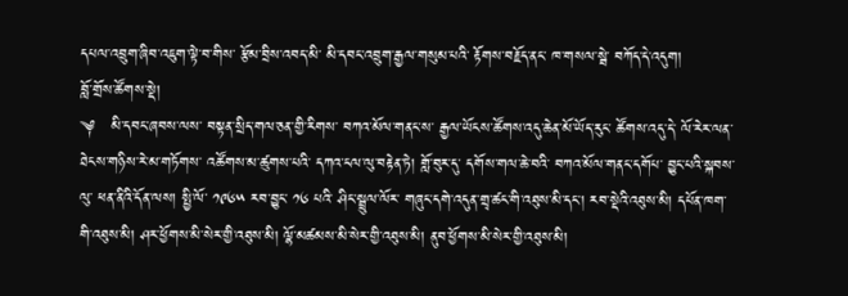དཔལ་འབྲུག་ཞིབ་འཇུག་ལྟེ་བ་གིས་ རྩོམ་བྲིས་འབད་མི་ མི་དབང་འབྲུག་རྒྱལ་གསུམ་པའི་ རྟོགས་བརྗོད་ནང་ ཁ་གསལ་སྦེ་ བཀོད་དེ་འདུག།
བློ་གྲོས་ཚོགས་སྡེ།
༆   མི་དབང་ཞབས་ལས་ བསྟན་སྲིད་གལ་ཅན་གྱི་རིགས་ བཀའ་མོལ་གནང་ས་ རྒྱལ་ཡོངས་ཚོགས་འདུ་ཆེན་མོ་ཡོད་རུང་ ཚོགས་འདུ་དེ་ ལོ་རེར་ལན་ཐེངས་གཉིས་རེ་མ་གཏོགས་ འཚོགས་མ་ཚུགས་པའི་ དཀའ་ངལ་ལུ་བརྟེན་ཏེ། གློ་བུར་དུ་ དགོས་གལ་ཆེ་བའི་ བཀའ་མོལ་གནང་དགོཔ་ བྱུང་པའི་སྐབས་ལུ་ ཕན་ནིའི་དོན་ལས། སྤྱི་ལོ་ ༡༩༦༥ རབ་བྱུང་ ༡༦ པའི་ ཤིང་སྦྲུལ་ལོར་ གཞུང་དགེ་འདུན་གྲྭ་ཚང་གི་འཐུས་མི་དང་། རབ་སྡེའི་འཐུས་མི། དཔོན་ཁག་གི་འཐུས་མི། ཤར་ཕྱོགས་མི་སེར་གྱི་འཐུས་མི། ལྷོ་མཚམས་མི་སེར་གྱི་འཐུས་མི། ནུབ་ཕྱོགས་མི་སེར་གྱི་འཐུས་མི།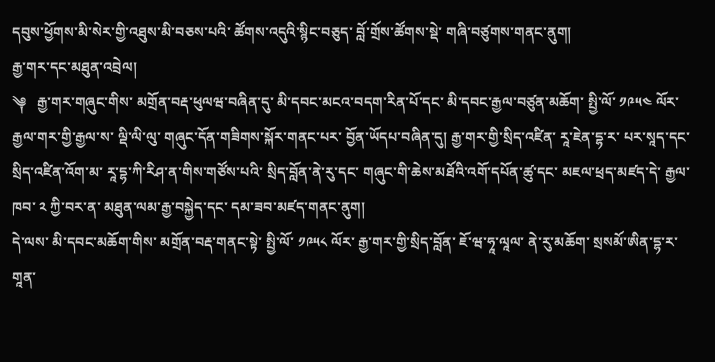དབུས་ཕྱོགས་མི་སེར་གྱི་འཐུས་མི་བཅས་པའི་ ཚོགས་འདུའི་སྙིང་བཅུད་ བློ་གྲོས་ཚོགས་སྡེ་ གཞི་བཙུགས་གནང་ནུག།
རྒྱ་གར་དང་མཐུན་འབྲེལ།
༆   རྒྱ་གར་གཞུང་གིས་ མགྲོན་བརྡ་ཕུལཝ་བཞིན་དུ་ མི་དབང་མངའ་བདག་རིན་པོ་དང་ མི་དབང་རྒྱལ་བཙུན་མཆོག་ སྤྱི་ལོ་ ༡༩༥༤ ལོར་ རྒྱལ་གར་གྱི་རྒྱལ་ས་ ལྡི་ལི་ལུ་ གཞུང་དོན་གཟིགས་སྐོར་གནང་པར་ བྱོན་ཡོདཔ་བཞིན་དུ། རྒྱ་གར་གྱི་སྲིད་འཛིན་ རཱ་ཇེན་དྷ་ར་ པར་སཱད་དང་ སྲིད་འཛིན་འོག་མ་ རཱ་དྷ་ཀི་རིཤ་ན་གིས་གཙོས་པའི་ སྲིད་བློན་ནེ་རུ་དང་ གཞུང་གི་ཆེས་མཐོའི་འགོ་དཔོན་ཚུ་དང་ མཇལ་ཕྲད་མཛད་དེ་ རྒྱལ་ཁབ་ ༢ ཀྱི་བར་ན་ མཐུན་ལམ་རྒྱ་བསྐྱེད་དང་ དམ་ཟབ་མཛད་གནང་ནུག།
དེ་ལས་ མི་དབང་མཆོག་གིས་ མགྲོན་བརྡ་གནང་སྟེ་ སྤྱི་ལོ་ ༡༩༥༨ ལོར་ རྒྱ་གར་གྱི་སྲིད་བློན་ ཇོ་ཝ་ཧཱ་ལཱལ་ ནེ་རུ་མཆོག་ སྲསམོ་ཨིན་དྷ་ར་ གཱན་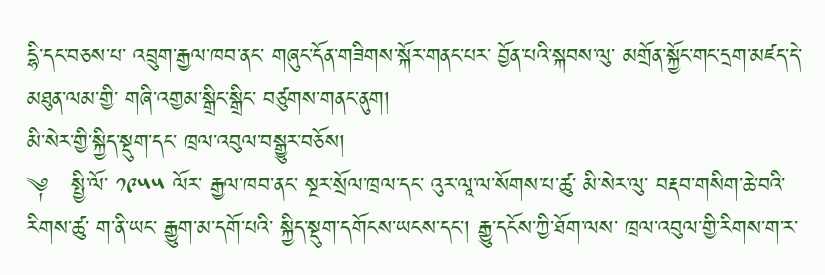དྷི་དང་བཅས་པ་ འབྲུག་རྒྱལ་ཁབ་ནང་ གཞུང་དོན་གཟིགས་སྐོར་གནང་པར་ བྱོན་པའི་སྐབས་ལུ་ མགྲོན་སྐྱོང་གང་དྲག་མཛད་དེ་ མཐུན་ལམ་གྱི་ གཞི་འགྱམ་སྒྲིང་སྒྲིང་ བཙུགས་གནང་ནུག།
མི་སེར་གྱི་སྐྱིད་སྡུག་དང་ ཁྲལ་འབུལ་བསྒྱུར་བཅོས།
༆   སྤྱི་ལོ་ ༡༩༥༥ ལོར་ རྒྱལ་ཁབ་ནང་ སྔར་སྲོལ་ཁྲལ་དང་ འུར་ལཱ་ལ་སོགས་པ་ཚུ་ མི་སེར་ལུ་ བརྡབ་གསིག་ཆེ་བའི་རིགས་ཚུ་ ག་ནི་ཡང་ རྒྱུག་མ་དགོ་པའི་ སྐྱིད་སྡུག་དགོངས་ཡངས་དང་། རྒྱུ་དངོས་ཀྱི་ཐོག་ལས་ ཁྲལ་འབུལ་གྱི་རིགས་ག་ར་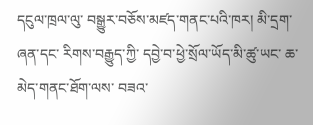དངུལ་ཁྲལ་ལུ་ བསྒྱུར་བཅོས་མཛད་གནང་པའི་ཁར། མི་དྲག་ཞན་དང་ རིགས་བརྒྱུད་ཀྱི་ དབྱེ་བ་ཕྱེ་སྲོལ་ཡོད་མི་ཚུ་ཡང་ ཆ་མེད་གནང་ཐོག་ལས་ བཟའ་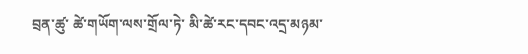བྲན་ཚུ་ ཚེ་གཡོག་ལས་གྲོལ་ཏེ་ མི་ཚེ་རང་དབང་འདྲ་མཉམ་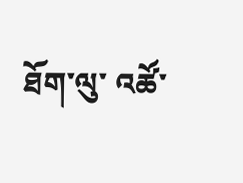ཐོག་ལུ་ འཚོ་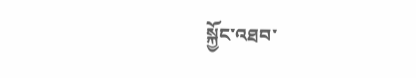སྐྱོང་འཐབ་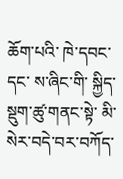ཆོག་པའི་ ཁེ་དབང་དང་ ས་ཞིང་གི་ སྐྱིད་སྡུག་ཚུ་གནང་སྟེ་ མི་སེར་བདེ་བར་བཀོད་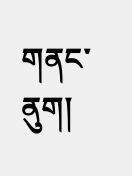གནང་ནུག།